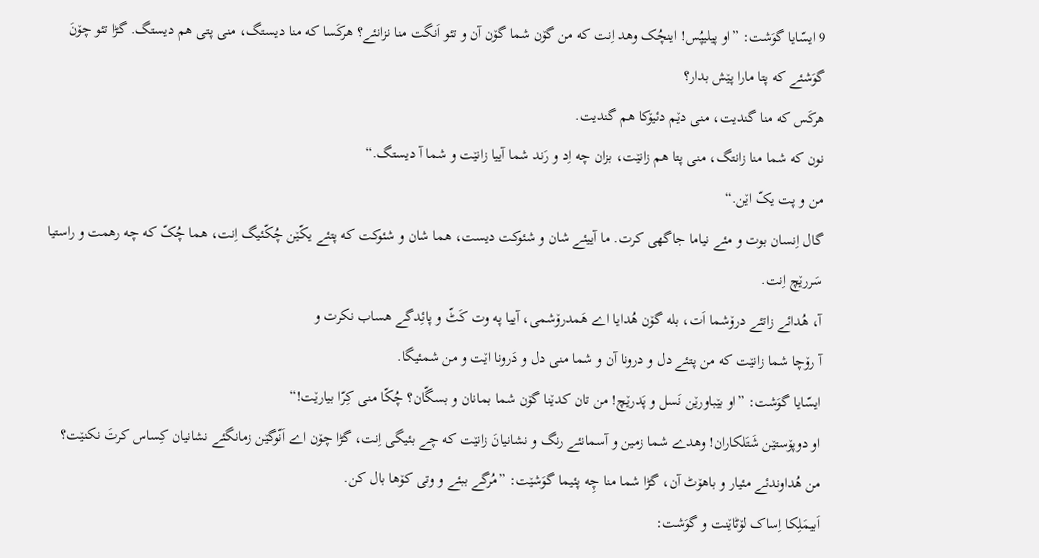9 ایسّایا گوَشت: ”او پیلیپُس! اینچُک وهد اِنت که من گۆن شما گۆن آن و تئو اَنگت منا نزانئے؟ هرکَسا که منا دیستگ، منی پتی هم دیستگ. گڑا تئو چۆنَ گوَشئے که پتا مارا پێش بدار؟
هرکَس که منا گندیت، منی دێم دئیۆکا هم گندیت.
نون که شما منا زانتگ، منی پتا هم زانێت، بزان چه اِد و رَند شما آییا زانێت و شما آ دیستگ.“
من و پت یکّ اێن.“
گال اِنسان بوت و مئے نیاما جاگهی کرت. ما آییئے شان و شئوکت دیست، هما شان و شئوکت که پتئے یکّێن چُکّئیگ اِنت، هما چُکّ که چه رهمت و راستیا سَررێچ اِنت.
آ، هُدائے زاتئے درۆشما اَت، بله گۆن هُدایا اے هَمدرۆشمی، آییا په وت کَٹّ و پائِدگے هساب نکرت و
آ رۆچا شما زانێت که من پتئے دل و درونا آن و شما منی دل و دَرونا اێت و من شمئیگا.
ایسّایا گوَشت: ”او بێباورێن نَسل و پَدرێچ! من تان کدێنا گۆن شما بمانان و بسگّان؟ چُکّا منی کِرّا بیارێت!“
او دوپۆستێن شَتَلکاران! وهدے شما زمین و آسمانئے رنگ و نشانیانَ زانێت که چے بئیگی اِنت، گڑا چۆن اے اَنّوگێن زمانگئے نشانیان کِساس کرتَ نکنێت؟
من هُداوندئے مئیار و باهۆٹ آن، گڑا شما منا چِه پئیما گوَشێت: ”مُرگے ببئے و وتی کۆها بال کن.
اَبیمَلِکا اِساک لۆٹاێنت و گوَشت: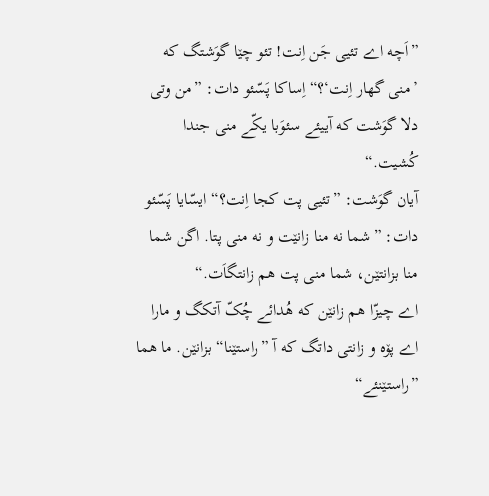”اَچه اے تئیی جَن اِنت! تئو چێا گوَشتگ که ’منی گهار اِنت‘؟“ اِساکا پَسّئو دات: ”من وتی دلا گوَشت که آییئے سئوَبا یکّے منی جندا کُشیت.“
آیان گوَشت: ”تئیی پت کجا اِنت؟“ ایسّایا پَسّئو دات: ”شما نه منا زانێت و نه منی پتا. اگن شما منا بزانتێن، شما منی پت هم زانتگاَت.“
اے چیزّا هم زانێن که هُدائے چُکّ آتکگ و مارا اے پۆه و زانتی داتگ که آ ”راستێنا“ بزانێن. ما هما ”راستێنئے“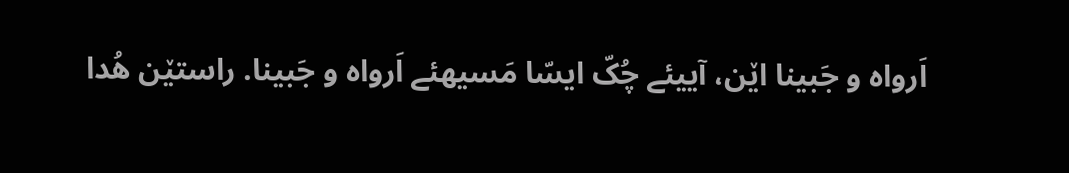اَرواه و جَبینا اێن، آییئے چُکّ ایسّا مَسیهئے اَرواه و جَبینا. راستێن هُدا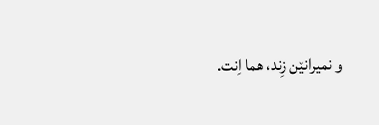و نمیرانێن زِند، هما اِنت.